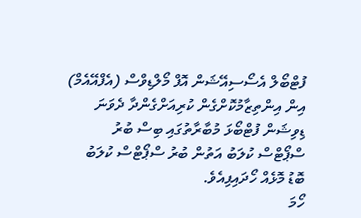ފުޓްބޯލް އެސޯސިއޭޝަން އޮފް މޯލްޑިވްސް (އެފްއޭއެމް) އިން އިންތިޒާމުކޮށްގެން ކުރިއަށްގެންދާ ދެވަނަ ޑިވިޝަން ފުޓްބޯޅަ މުބާރާތުގައި ބިސް ބުރު ސްޕޯޓްސް ކުލަބު އަތުން ބުރު ސްޕޯޓްސް ކުލަބު ބޮޑު މޮޅެއް ހޯދައިފިއެވެ.
ހޯމަ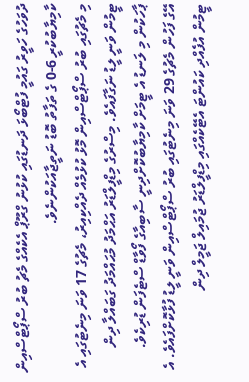ދުވަހުގެ ހަވީރު ގައުމީ ފުޓްބޯޅަ ދަނޑުގައި ކުޅުނު ގްރޫޕް އެކެއްގެ މެޗު ބުރު ސްޕޯޓްސްއިން ކާމިޔާބުކުރީ 6-0 ގެ ތަފާތު ބޮޑު ނަތީޖާއަކުންނެވެ.
މި މެޗުގައި ބުރު ސްޕޯޓްސްއިން މޮޅު ކުޅުމެއް ދެއްކިއިރު، މެޗުގެ 17 ވަނަ މިނެޓުގައި އެ ޓީމުން ވަނީ ލީޑު ނަގާފައެވެ. މިސްރުގެ މިޑްފީލްޑަރު އަޙްމަދު މުޙައްމަދު ގަބައްލާ ދިން ޕާހަކުން މި ލަނޑު އެ ޓީމަށް ކާމިޔާބުކޮށްދިނީ ސާބިއާގެ ފޯވާޑް ސްޓެފަން ޑުރިކެވެ.
އޭގެ ފަހުން މެޗުގެ 29 ވަނަ މިނެޓުގައި ބުރު ސްޕޯޓްސްއިން ވަނީ ލީޑު ފުޅާކޮށްފައެވެ. އެ ޓީމުން އުފެއްދި ކައުންޓަ އެޓޭކެއްގައި މިޑްފީލްޑަރު ޖުމައިލް ޖަމީލް ދިން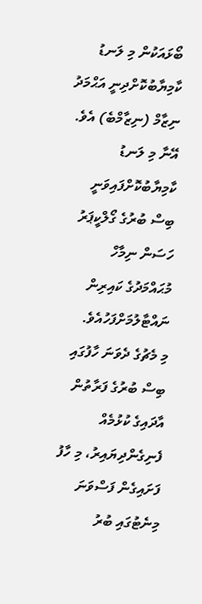ބޯޅައަކުން މި ލަނޑު ކާމިޔާބުކޮށްދިނީ އަޙްމަދު ނިޒާމް (ނިޒާމްބެ) އެވެ. އޭނާ މި ލަނޑު ކާމިޔާބުކޮށްފައިވަނީ ބިސް ބުރުގެ ގޯލްކީޕަރު ހަސަން ނިމާހް މުޙައްމަދުގެ ކައިރިން ނައްޓާލުމަށްފަހުއެވެ.
މި މެޗުގެ ދެވަނަ ހާފުގައި ބިސް ބުރުގެ ފަރާތުން އާދައިގެ ކުޅުމެއް ފެނިގެންދިޔައިރު، މި ހާފު ފަށައިގެން ފަސްވަނަ މިނެޓުގައި ބުރު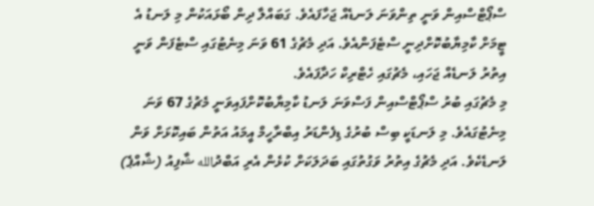ސްޕޯޓްސްއިން ވަނީ ތިންވަނަ ލަނޑެއް ޖަހާފައެވެ. ގަބައްލާ ދިން ބޯޅައަކުން މި ލަނޑު އެ ޓީމަށް ކާމިޔާބުކޮށްދިނީ ސްޓެފަންއެވެ. އަދި މެޗުގެ 61 ވަނަ މިނެޓުގައި ސްޓެފަން ވަނީ އިތުރު ލަނޑެއް ޖަހައި، މެޗުގައި ހެޓްރިކް ހަދާފައެވެ.
މި މެޗުގައި ބުރު ސްޕޯޓްސްއިން ފަސްވަނަ ލަނޑު ކާމިޔާބުކޮށްފައިވަނީ މެޗުގެ 67 ވަނަ މިނެޓުގައެވެ. މި ލަނޑަކީ ބިސް ބުރުގެ ޑިފެންޑަރު އިބްރާހީމް އީމައު އަތުން ބައިކޮޅަށް ވަން ލަނޑެކެވެ. އަދި މެޗުގެ އިތުރު ވަގުތުގައި ބަދަލަކަށް ކުޅެން އެރި އަބްދުالله ޝާފިއު (ޝާއްޕެ)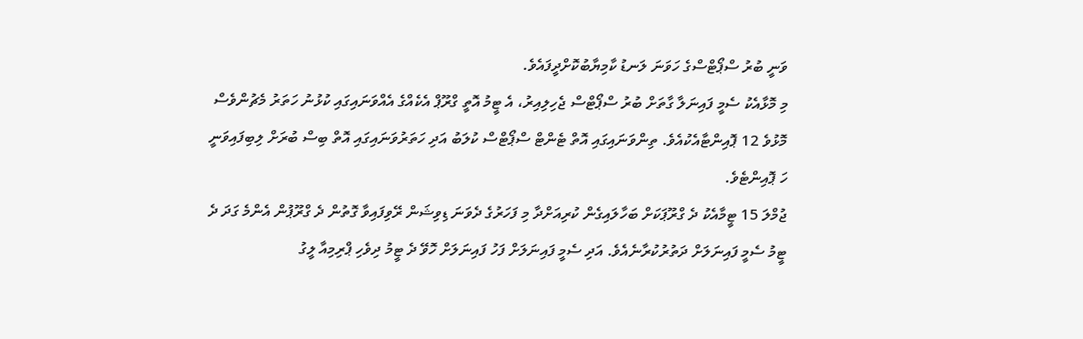ވަނީ ބުރު ސްޕޯޓްސްގެ ހަވަނަ ލަނޑު ކާމިޔާބުކޮށްދީފައެވެ.
މި މޮޅާއެކު ސެމީ ފައިނަލާ ގާތަށް ބުރު ސްޕޯޓްސް ޖެހިލިއިރު، އެ ޓީމު އޮތީ ގްރޫޕް އެކެއްގެ އެއްވަނައިގައި ކުޅުނު ހަތަރު މެޗުންވެސް މޮޅުވެ 12 ޕޮއިންޓާއެކުއެވެ. ތިންވަނައިގައި އޮތް ޓެންޓް ސްޕޯޓްސް ކުލަބު އަދި ހަތަރުވަނައިގައި އޮތް ބިސް ބުރަށް ލިބިފައިވަނީ ހަ ޕޮއިންޓެވެ.
ޖުމްލަ 15 ޓީމާއެކު ދެ ގްރޫޕަކަށް ބަހާލައިގެން ކުރިއަށްދާ މި ފަހަރުގެ ދެވަނަ ޑިވިޝަން ރޭވިފައިވާ ގޮތުން ދެ ގްރޫޕުން އެންމެ ގަދަ ދެ ޓީމު ސެމީ ފައިނަލަށް ދަތުރުކުރާނެއެވެ. އަދި ސެމީ ފައިނަލަށް ފަހު ފައިނަލަށް ހޮވޭ ދެ ޓީމު ދިވެހި ޕްރިމިއާ ލީގު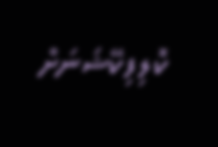ކޮލިފިކޭޝަނަށް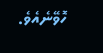ހޮވޭނެއެވެ.